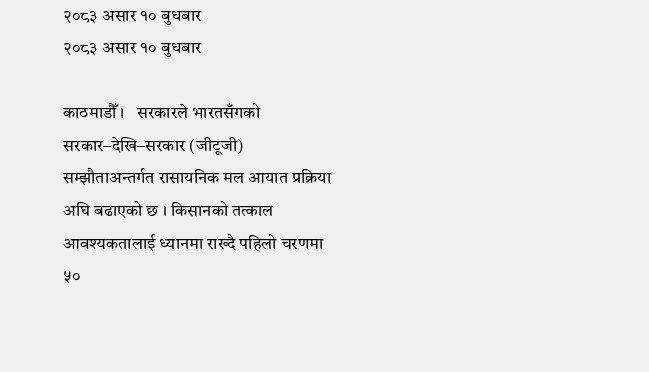२०८३ असार १० बुधबार
२०८३ असार १० बुधबार

काठमाडौँ ।   सरकारले भारतसँगको सरकार–देखि–सरकार (जीटूजी) सम्झौताअन्तर्गत रासायनिक मल आयात प्रक्रिया अघि बढाएको छ । किसानको तत्काल आवश्यकतालाई ध्यानमा राख्दै पहिलो चरणमा ५०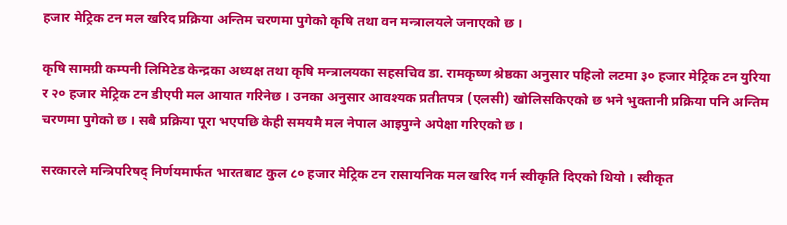हजार मेट्रिक टन मल खरिद प्रक्रिया अन्तिम चरणमा पुगेको कृषि तथा वन मन्त्रालयले जनाएको छ ।

कृषि सामग्री कम्पनी लिमिटेड केन्द्रका अध्यक्ष तथा कृषि मन्त्रालयका सहसचिव डा. रामकृष्ण श्रेष्ठका अनुसार पहिलो लटमा ३० हजार मेट्रिक टन युरिया र २० हजार मेट्रिक टन डीएपी मल आयात गरिनेछ । उनका अनुसार आवश्यक प्रतीतपत्र (एलसी) खोलिसकिएको छ भने भुक्तानी प्रक्रिया पनि अन्तिम चरणमा पुगेको छ । सबै प्रक्रिया पूरा भएपछि केही समयमै मल नेपाल आइपुग्ने अपेक्षा गरिएको छ ।

सरकारले मन्त्रिपरिषद् निर्णयमार्फत भारतबाट कुल ८० हजार मेट्रिक टन रासायनिक मल खरिद गर्न स्वीकृति दिएको थियो । स्वीकृत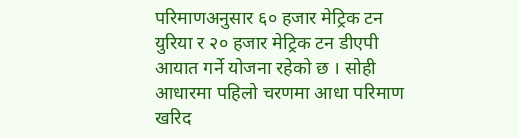परिमाणअनुसार ६० हजार मेट्रिक टन युरिया र २० हजार मेट्रिक टन डीएपी आयात गर्ने योजना रहेको छ । सोही आधारमा पहिलो चरणमा आधा परिमाण खरिद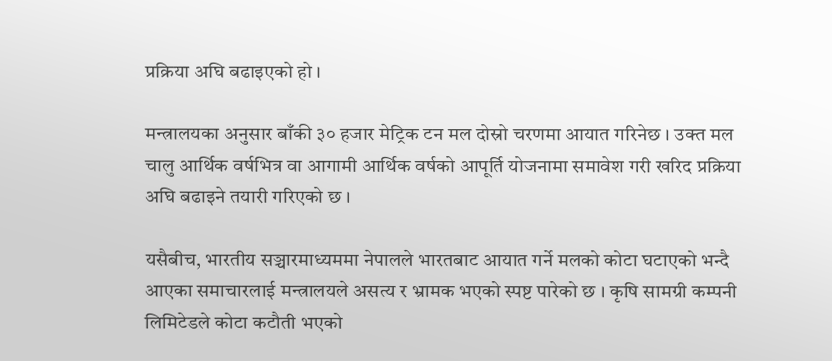प्रक्रिया अघि बढाइएको हो ।

मन्त्रालयका अनुसार बाँकी ३० हजार मेट्रिक टन मल दोस्रो चरणमा आयात गरिनेछ । उक्त मल चालु आर्थिक वर्षभित्र वा आगामी आर्थिक वर्षको आपूर्ति योजनामा समावेश गरी खरिद प्रक्रिया अघि बढाइने तयारी गरिएको छ ।

यसैबीच, भारतीय सञ्चारमाध्यममा नेपालले भारतबाट आयात गर्ने मलको कोटा घटाएको भन्दै आएका समाचारलाई मन्त्रालयले असत्य र भ्रामक भएको स्पष्ट पारेको छ । कृषि सामग्री कम्पनी लिमिटेडले कोटा कटौती भएको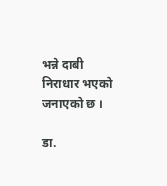भन्ने दाबी निराधार भएको जनाएको छ ।

डा.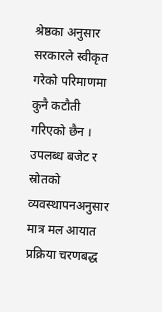श्रेष्ठका अनुसार सरकारले स्वीकृत गरेको परिमाणमा कुनै कटौती गरिएको छैन । उपलब्ध बजेट र स्रोतको व्यवस्थापनअनुसार मात्र मल आयात प्रक्रिया चरणबद्ध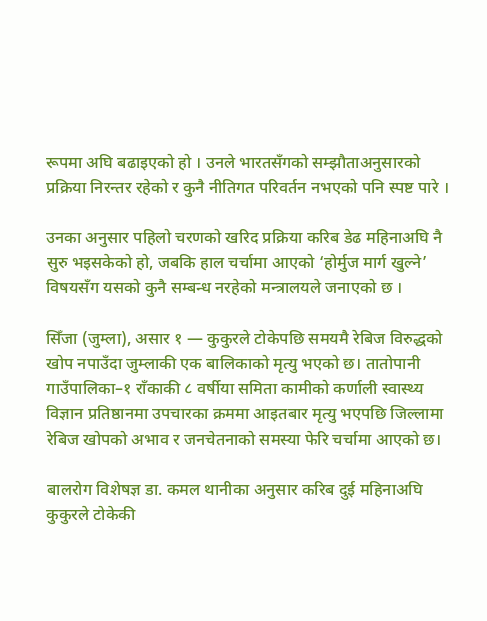रूपमा अघि बढाइएको हो । उनले भारतसँगको सम्झौताअनुसारको प्रक्रिया निरन्तर रहेको र कुनै नीतिगत परिवर्तन नभएको पनि स्पष्ट पारे ।

उनका अनुसार पहिलो चरणको खरिद प्रक्रिया करिब डेढ महिनाअघि नै सुरु भइसकेको हो, जबकि हाल चर्चामा आएको ‘होर्मुज मार्ग खुल्ने’ विषयसँग यसको कुनै सम्बन्ध नरहेको मन्त्रालयले जनाएको छ ।

सिँजा (जुम्ला), असार १ — कुकुरले टोकेपछि समयमै रेबिज विरुद्धको खोप नपाउँदा जुम्लाकी एक बालिकाको मृत्यु भएको छ। तातोपानी गाउँपालिका–१ राँकाकी ८ वर्षीया समिता कामीको कर्णाली स्वास्थ्य विज्ञान प्रतिष्ठानमा उपचारका क्रममा आइतबार मृत्यु भएपछि जिल्लामा रेबिज खोपको अभाव र जनचेतनाको समस्या फेरि चर्चामा आएको छ।

बालरोग विशेषज्ञ डा. कमल थानीका अनुसार करिब दुई महिनाअघि कुकुरले टोकेकी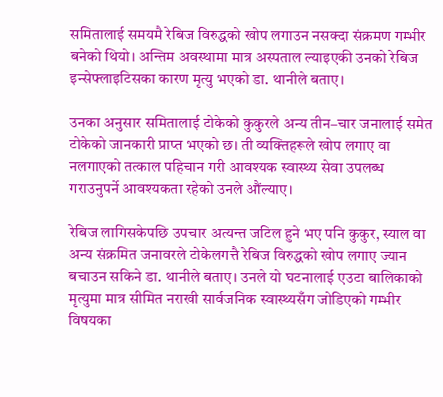समितालाई समयमै रेबिज विरुद्धको खोप लगाउन नसक्दा संक्रमण गम्भीर बनेको थियो। अन्तिम अवस्थामा मात्र अस्पताल ल्याइएकी उनको रेबिज इन्सेफ्लाइटिसका कारण मृत्यु भएको डा. थानीले बताए।

उनका अनुसार समितालाई टोकेको कुकुरले अन्य तीन–चार जनालाई समेत टोकेको जानकारी प्राप्त भएको छ। ती व्यक्तिहरूले खोप लगाए वा नलगाएको तत्काल पहिचान गरी आवश्यक स्वास्थ्य सेवा उपलब्ध गराउनुपर्ने आवश्यकता रहेको उनले औंल्याए।

रेबिज लागिसकेपछि उपचार अत्यन्त जटिल हुने भए पनि कुकुर, स्याल वा अन्य संक्रमित जनावरले टोकेलगत्तै रेबिज विरुद्धको खोप लगाए ज्यान बचाउन सकिने डा. थानीले बताए। उनले यो घटनालाई एउटा बालिकाको मृत्युमा मात्र सीमित नराखी सार्वजनिक स्वास्थ्यसँग जोडिएको गम्भीर विषयका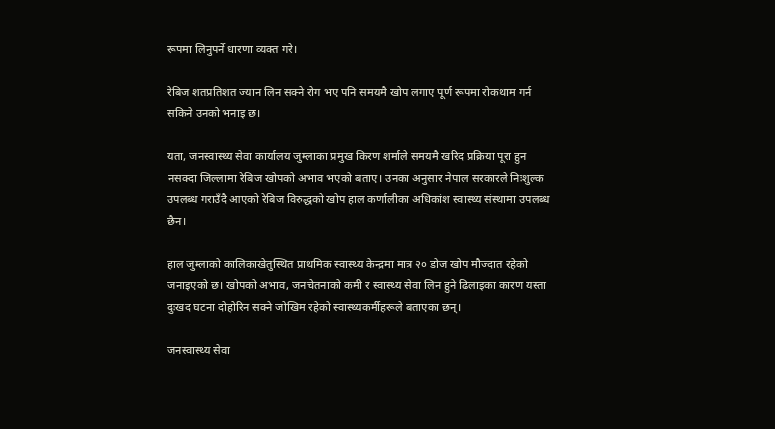रूपमा लिनुपर्ने धारणा व्यक्त गरे।

रेबिज शतप्रतिशत ज्यान लिन सक्ने रोग भए पनि समयमै खोप लगाए पूर्ण रूपमा रोकथाम गर्न सकिने उनको भनाइ छ।

यता, जनस्वास्थ्य सेवा कार्यालय जुम्लाका प्रमुख किरण शर्माले समयमै खरिद प्रक्रिया पूरा हुन नसक्दा जिल्लामा रेबिज खोपको अभाव भएको बताए। उनका अनुसार नेपाल सरकारले निःशुल्क उपलब्ध गराउँदै आएको रेबिज विरुद्धको खोप हाल कर्णालीका अधिकांश स्वास्थ्य संस्थामा उपलब्ध छैन।

हाल जुम्लाको कालिकाखेतुस्थित प्राथमिक स्वास्थ्य केन्द्रमा मात्र २० डोज खोप मौज्दात रहेको जनाइएको छ। खोपको अभाव, जनचेतनाको कमी र स्वास्थ्य सेवा लिन हुने ढिलाइका कारण यस्ता दुःखद घटना दोहोरिन सक्ने जोखिम रहेको स्वास्थ्यकर्मीहरूले बताएका छन्।

जनस्वास्थ्य सेवा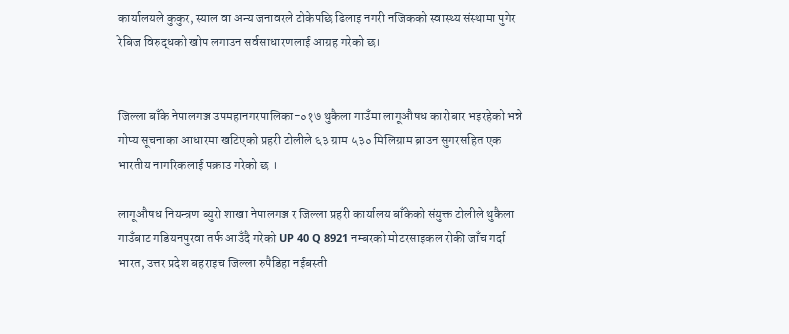कार्यालयले कुकुर, स्याल वा अन्य जनावरले टोकेपछि ढिलाइ नगरी नजिकको स्वास्थ्य संस्थामा पुगेर रेबिज विरुद्धको खोप लगाउन सर्वसाधारणलाई आग्रह गरेको छ।


जिल्ला बाँके नेपालगञ्ज उपमहानगरपालिका-०१७ थुकैला गाउँमा लागूऔषध कारोबार भइरहेको भन्ने गोप्य सूचनाका आधारमा खटिएको प्रहरी टोलीले ६३ ग्राम ५३० मिलिग्राम ब्राउन सुगरसहित एक भारतीय नागरिकलाई पक्राउ गरेको छ ।

लागूऔषध नियन्त्रण ब्युरो शाखा नेपालगञ्ज र जिल्ला प्रहरी कार्यालय बाँकेको संयुक्त टोलीले थुकैला गाउँबाट गडियनपुरवा तर्फ आउँदै गरेको UP 40 Q 8921 नम्बरको मोटरसाइकल रोकी जाँच गर्दा भारत, उत्तर प्रदेश बहराइच जिल्ला रुपैडिहा नईबस्ती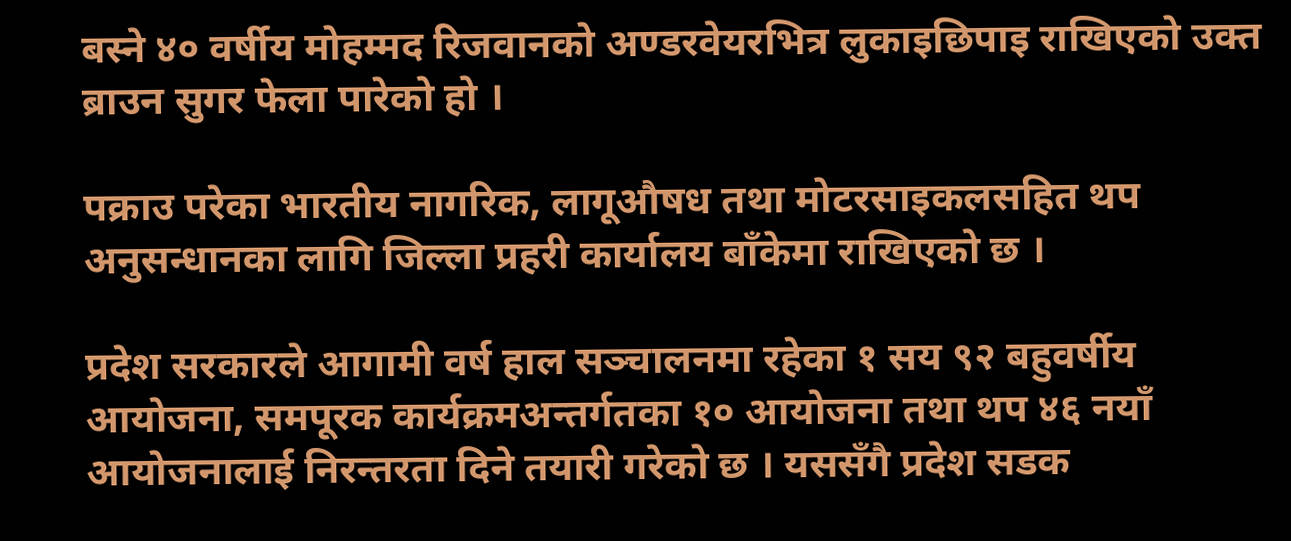बस्ने ४० वर्षीय मोहम्मद रिजवानको अण्डरवेयरभित्र लुकाइछिपाइ राखिएको उक्त ब्राउन सुगर फेला पारेको हो ।

पक्राउ परेका भारतीय नागरिक, लागूऔषध तथा मोटरसाइकलसहित थप अनुसन्धानका लागि जिल्ला प्रहरी कार्यालय बाँकेमा राखिएको छ ।

प्रदेश सरकारले आगामी वर्ष हाल सञ्चालनमा रहेका १ सय ९२ बहुवर्षीय आयोजना, समपूरक कार्यक्रमअन्तर्गतका १० आयोजना तथा थप ४६ नयाँ आयोजनालाई निरन्तरता दिने तयारी गरेको छ । यससँगै प्रदेश सडक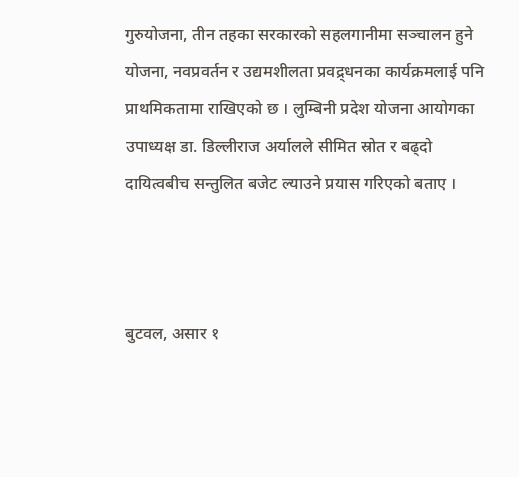गुरुयोजना, तीन तहका सरकारको सहलगानीमा सञ्चालन हुने योजना, नवप्रवर्तन र उद्यमशीलता प्रवद्र्धनका कार्यक्रमलाई पनि प्राथमिकतामा राखिएको छ । लुम्बिनी प्रदेश योजना आयोगका उपाध्यक्ष डा. डिल्लीराज अर्यालले सीमित स्रोत र बढ्दो दायित्वबीच सन्तुलित बजेट ल्याउने प्रयास गरिएको बताए ।



बुटवल, असार १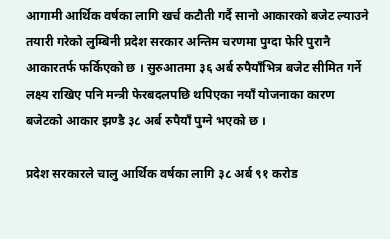आगामी आर्थिक वर्षका लागि खर्च कटौती गर्दै सानो आकारको बजेट ल्याउने तयारी गरेको लुम्बिनी प्रदेश सरकार अन्तिम चरणमा पुग्दा फेरि पुरानै आकारतर्फ फर्किएको छ । सुरुआतमा ३६ अर्ब रुपैयाँभित्र बजेट सीमित गर्ने लक्ष्य राखिए पनि मन्त्री फेरबदलपछि थपिएका नयाँ योजनाका कारण बजेटको आकार झण्डै ३८ अर्ब रुपैयाँ पुग्ने भएको छ ।

प्रदेश सरकारले चालु आर्थिक वर्षका लागि ३८ अर्ब ९१ करोड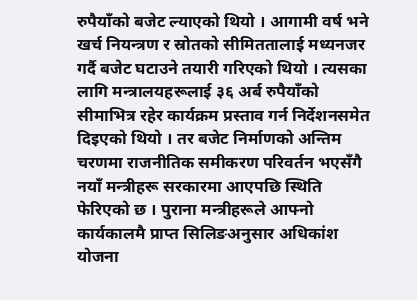रुपैयाँको बजेट ल्याएको थियो । आगामी वर्ष भने खर्च नियन्त्रण र स्रोतको सीमिततालाई मध्यनजर गर्दै बजेट घटाउने तयारी गरिएको थियो । त्यसका लागि मन्त्रालयहरूलाई ३६ अर्ब रुपैयाँको सीमाभित्र रहेर कार्यक्रम प्रस्ताव गर्न निर्देशनसमेत दिइएको थियो । तर बजेट निर्माणको अन्तिम चरणमा राजनीतिक समीकरण परिवर्तन भएसँगै नयाँ मन्त्रीहरू सरकारमा आएपछि स्थिति फेरिएको छ । पुराना मन्त्रीहरूले आफ्नो कार्यकालमै प्राप्त सिलिङअनुसार अधिकांश योजना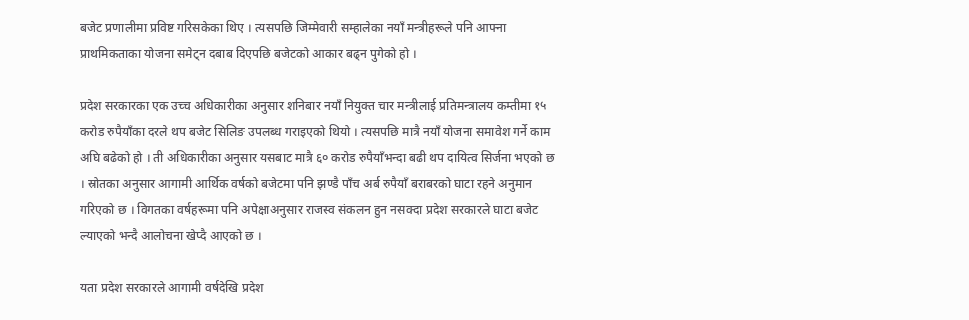बजेट प्रणालीमा प्रविष्ट गरिसकेका थिए । त्यसपछि जिम्मेवारी सम्हालेका नयाँ मन्त्रीहरूले पनि आफ्ना प्राथमिकताका योजना समेट्न दबाब दिएपछि बजेटको आकार बढ्न पुगेको हो ।

प्रदेश सरकारका एक उच्च अधिकारीका अनुसार शनिबार नयाँ नियुक्त चार मन्त्रीलाई प्रतिमन्त्रालय कम्तीमा १५ करोड रुपैयाँका दरले थप बजेट सिलिङ उपलब्ध गराइएको थियो । त्यसपछि मात्रै नयाँ योजना समावेश गर्ने काम अघि बढेको हो । ती अधिकारीका अनुसार यसबाट मात्रै ६० करोड रुपैयाँभन्दा बढी थप दायित्व सिर्जना भएको छ । स्रोतका अनुसार आगामी आर्थिक वर्षको बजेटमा पनि झण्डै पाँच अर्ब रुपैयाँ बराबरको घाटा रहने अनुमान गरिएको छ । विगतका वर्षहरूमा पनि अपेक्षाअनुसार राजस्व संकलन हुन नसक्दा प्रदेश सरकारले घाटा बजेट ल्याएको भन्दै आलोचना खेप्दै आएको छ ।

यता प्रदेश सरकारले आगामी वर्षदेखि प्रदेश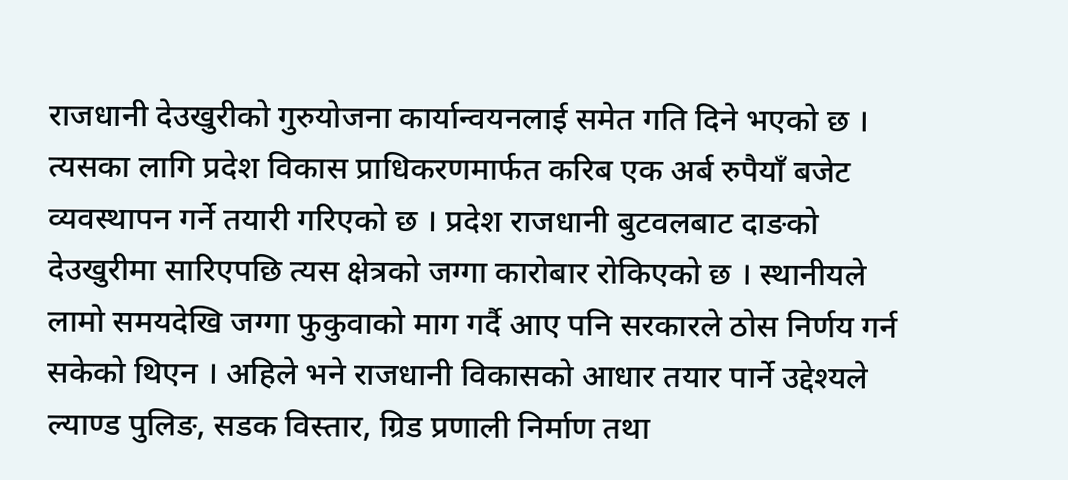राजधानी देउखुरीको गुरुयोजना कार्यान्वयनलाई समेत गति दिने भएको छ । त्यसका लागि प्रदेश विकास प्राधिकरणमार्फत करिब एक अर्ब रुपैयाँ बजेट व्यवस्थापन गर्ने तयारी गरिएको छ । प्रदेश राजधानी बुटवलबाट दाङको देउखुरीमा सारिएपछि त्यस क्षेत्रको जग्गा कारोबार रोकिएको छ । स्थानीयले लामो समयदेखि जग्गा फुकुवाको माग गर्दै आए पनि सरकारले ठोस निर्णय गर्न सकेको थिएन । अहिले भने राजधानी विकासको आधार तयार पार्ने उद्देश्यले ल्याण्ड पुलिङ, सडक विस्तार, ग्रिड प्रणाली निर्माण तथा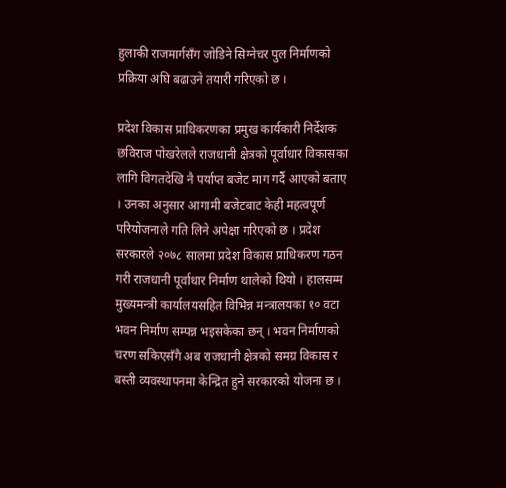हुलाकी राजमार्गसँग जोडिने सिग्नेचर पुल निर्माणको प्रक्रिया अघि बढाउने तयारी गरिएको छ ।

प्रदेश विकास प्राधिकरणका प्रमुख कार्यकारी निर्देशक छविराज पोखरेलले राजधानी क्षेत्रको पूर्वाधार विकासका लागि विगतदेखि नै पर्याप्त बजेट माग गर्दै आएको बताए । उनका अनुसार आगामी बजेटबाट केही महत्वपूर्ण परियोजनाले गति लिने अपेक्षा गरिएको छ । प्रदेश सरकारले २०७८ सालमा प्रदेश विकास प्राधिकरण गठन गरी राजधानी पूर्वाधार निर्माण थालेको थियो । हालसम्म मुख्यमन्त्री कार्यालयसहित विभिन्न मन्त्रालयका १० वटा भवन निर्माण सम्पन्न भइसकेका छन् । भवन निर्माणको चरण सकिएसँगै अब राजधानी क्षेत्रको समग्र विकास र बस्ती व्यवस्थापनमा केन्द्रित हुने सरकारको योजना छ ।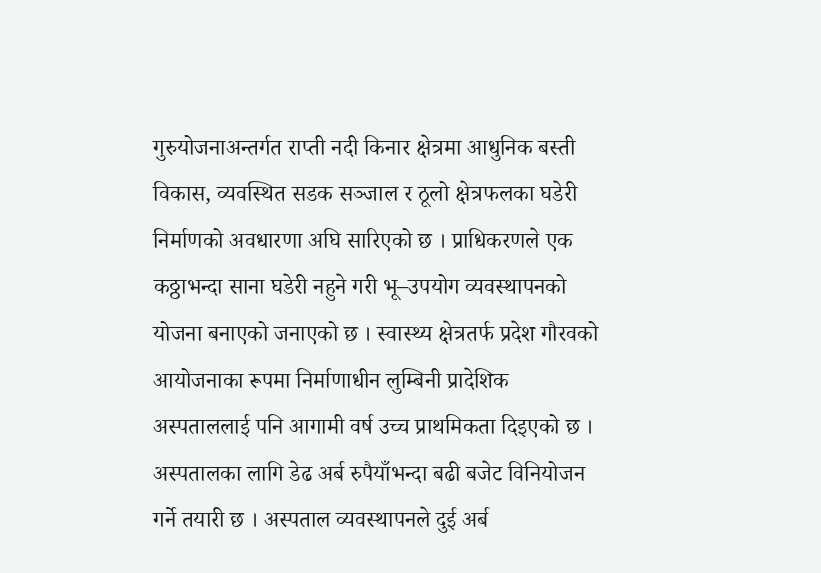गुरुयोजनाअन्तर्गत राप्ती नदी किनार क्षेत्रमा आधुनिक बस्ती विकास, व्यवस्थित सडक सञ्जाल र ठूलो क्षेत्रफलका घडेरी निर्माणको अवधारणा अघि सारिएको छ । प्राधिकरणले एक कठ्ठाभन्दा साना घडेरी नहुने गरी भू–उपयोग व्यवस्थापनको योजना बनाएको जनाएको छ । स्वास्थ्य क्षेत्रतर्फ प्रदेश गौरवको आयोजनाका रूपमा निर्माणाधीन लुम्बिनी प्रादेशिक अस्पताललाई पनि आगामी वर्ष उच्च प्राथमिकता दिइएको छ । अस्पतालका लागि डेढ अर्ब रुपैयाँभन्दा बढी बजेट विनियोजन गर्ने तयारी छ । अस्पताल व्यवस्थापनले दुई अर्ब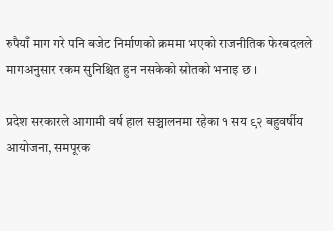रुपैयाँ माग गरे पनि बजेट निर्माणको क्रममा भएको राजनीतिक फेरबदलले मागअनुसार रकम सुनिश्चित हुन नसकेको स्रोतको भनाइ छ ।

प्रदेश सरकारले आगामी वर्ष हाल सञ्चालनमा रहेका १ सय ९२ बहुवर्षीय आयोजना, समपूरक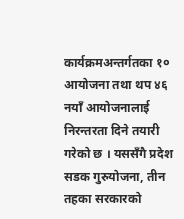कार्यक्रमअन्तर्गतका १० आयोजना तथा थप ४६ नयाँ आयोजनालाई निरन्तरता दिने तयारी गरेको छ । यससँगै प्रदेश सडक गुरुयोजना, तीन तहका सरकारको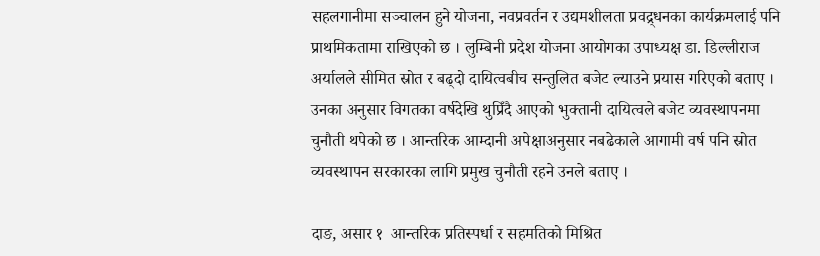सहलगानीमा सञ्चालन हुने योजना, नवप्रवर्तन र उद्यमशीलता प्रवद्र्धनका कार्यक्रमलाई पनि प्राथमिकतामा राखिएको छ । लुम्बिनी प्रदेश योजना आयोगका उपाध्यक्ष डा. डिल्लीराज अर्यालले सीमित स्रोत र बढ्दो दायित्वबीच सन्तुलित बजेट ल्याउने प्रयास गरिएको बताए । उनका अनुसार विगतका वर्षदेखि थुप्रिँदै आएको भुक्तानी दायित्वले बजेट व्यवस्थापनमा चुनौती थपेको छ । आन्तरिक आम्दानी अपेक्षाअनुसार नबढेकाले आगामी वर्ष पनि स्रोत व्यवस्थापन सरकारका लागि प्रमुख चुनौती रहने उनले बताए ।

दाङ, असार १  आन्तरिक प्रतिस्पर्धा र सहमतिको मिश्रित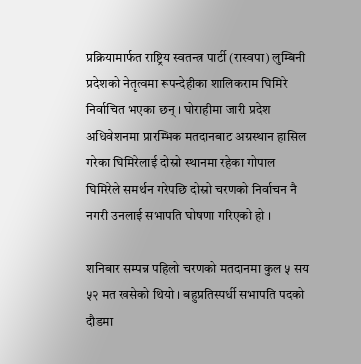प्रक्रियामार्फत राष्ट्रिय स्वतन्त्र पार्टी (रास्वपा) लुम्बिनी प्रदेशको नेतृत्वमा रूपन्देहीका शालिकराम घिमिरे निर्वाचित भएका छन् । घोराहीमा जारी प्रदेश अधिवेशनमा प्रारम्भिक मतदानबाट अग्रस्थान हासिल गरेका घिमिरेलाई दोस्रो स्थानमा रहेका गोपाल घिमिरेले समर्थन गरेपछि दोस्रो चरणको निर्वाचन नै नगरी उनलाई सभापति घोषणा गरिएको हो ।

शनिबार सम्पन्न पहिलो चरणको मतदानमा कुल ५ सय ५२ मत खसेको थियो । बहुप्रतिस्पर्धी सभापति पदको दौडमा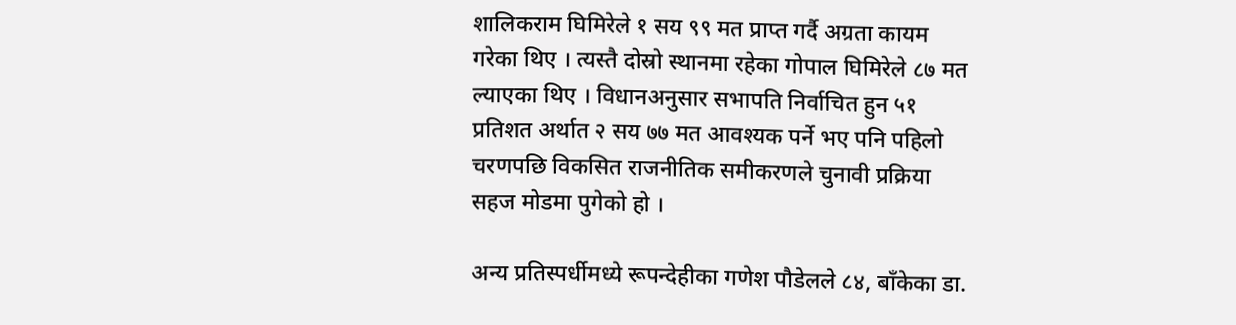शालिकराम घिमिरेले १ सय ९९ मत प्राप्त गर्दै अग्रता कायम गरेका थिए । त्यस्तै दोस्रो स्थानमा रहेका गोपाल घिमिरेले ८७ मत ल्याएका थिए । विधानअनुसार सभापति निर्वाचित हुन ५१ प्रतिशत अर्थात २ सय ७७ मत आवश्यक पर्ने भए पनि पहिलो चरणपछि विकसित राजनीतिक समीकरणले चुनावी प्रक्रिया सहज मोडमा पुगेको हो ।

अन्य प्रतिस्पर्धीमध्ये रूपन्देहीका गणेश पौडेलले ८४, बाँकेका डा.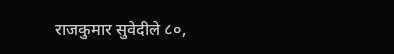राजकुमार सुवेदीले ८०,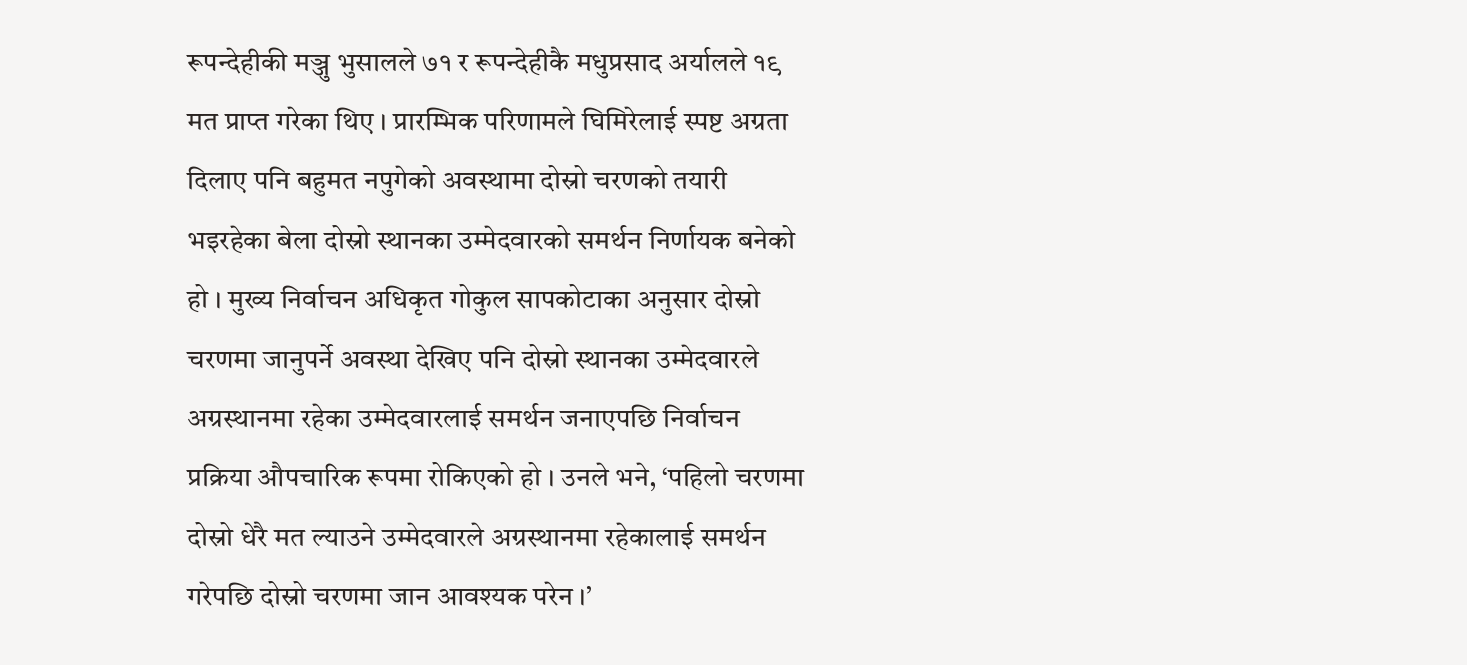रूपन्देहीकी मञ्जु भुसालले ७१ र रूपन्देहीकै मधुप्रसाद अर्यालले १९ मत प्राप्त गरेका थिए । प्रारम्भिक परिणामले घिमिरेलाई स्पष्ट अग्रता दिलाए पनि बहुमत नपुगेको अवस्थामा दोस्रो चरणको तयारी भइरहेका बेला दोस्रो स्थानका उम्मेदवारको समर्थन निर्णायक बनेको हो । मुख्य निर्वाचन अधिकृत गोकुल सापकोटाका अनुसार दोस्रो चरणमा जानुपर्ने अवस्था देखिए पनि दोस्रो स्थानका उम्मेदवारले अग्रस्थानमा रहेका उम्मेदवारलाई समर्थन जनाएपछि निर्वाचन प्रक्रिया औपचारिक रूपमा रोकिएको हो । उनले भने, ‘पहिलो चरणमा दोस्रो धेरै मत ल्याउने उम्मेदवारले अग्रस्थानमा रहेकालाई समर्थन गरेपछि दोस्रो चरणमा जान आवश्यक परेन ।’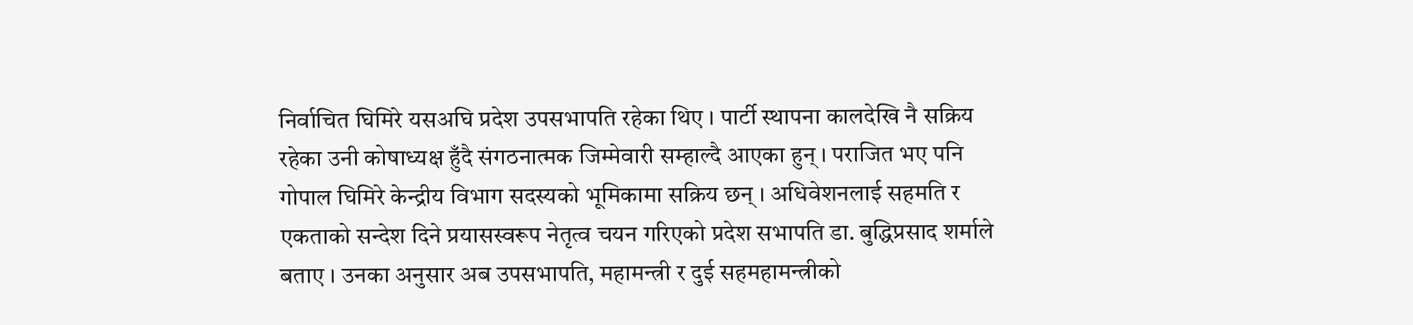निर्वाचित घिमिरे यसअघि प्रदेश उपसभापति रहेका थिए । पार्टी स्थापना कालदेखि नै सक्रिय रहेका उनी कोषाध्यक्ष हुँदै संगठनात्मक जिम्मेवारी सम्हाल्दै आएका हुन् । पराजित भए पनि गोपाल घिमिरे केन्द्रीय विभाग सदस्यको भूमिकामा सक्रिय छन् । अधिवेशनलाई सहमति र एकताको सन्देश दिने प्रयासस्वरूप नेतृत्व चयन गरिएको प्रदेश सभापति डा. बुद्धिप्रसाद शर्माले बताए । उनका अनुसार अब उपसभापति, महामन्त्री र दुई सहमहामन्त्रीको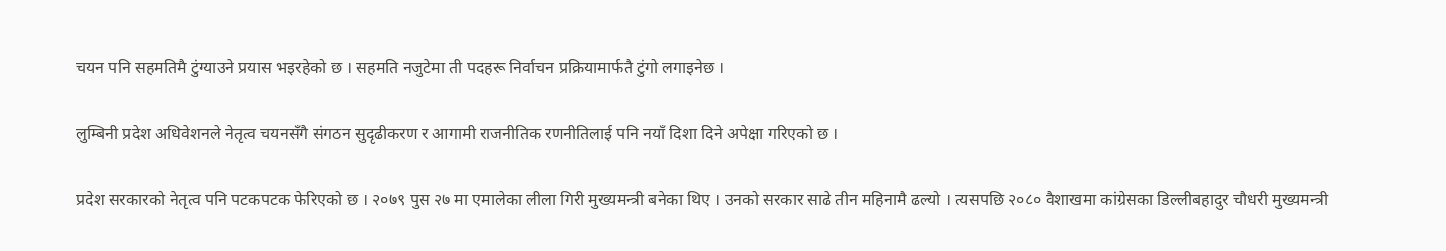चयन पनि सहमतिमै टुंग्याउने प्रयास भइरहेको छ । सहमति नजुटेमा ती पदहरू निर्वाचन प्रक्रियामार्फतै टुंगो लगाइनेछ ।

लुम्बिनी प्रदेश अधिवेशनले नेतृत्व चयनसँगै संगठन सुदृढीकरण र आगामी राजनीतिक रणनीतिलाई पनि नयाँ दिशा दिने अपेक्षा गरिएको छ ।

प्रदेश सरकारको नेतृत्व पनि पटकपटक फेरिएको छ । २०७९ पुस २७ मा एमालेका लीला गिरी मुख्यमन्त्री बनेका थिए । उनको सरकार साढे तीन महिनामै ढल्यो । त्यसपछि २०८० वैशाखमा कांग्रेसका डिल्लीबहादुर चौधरी मुख्यमन्त्री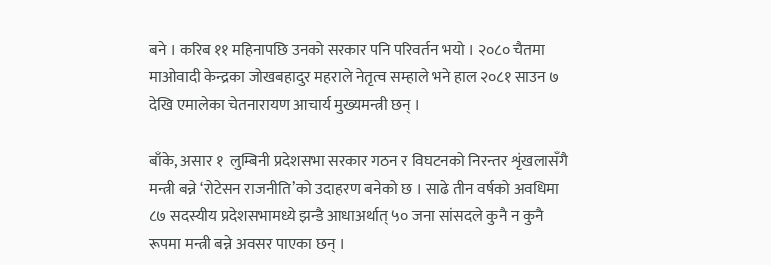बने । करिब ११ महिनापछि उनको सरकार पनि परिवर्तन भयो । २०८० चैतमा माओवादी केन्द्रका जोखबहादुर महराले नेतृत्व सम्हाले भने हाल २०८१ साउन ७ देखि एमालेका चेतनारायण आचार्य मुख्यमन्त्री छन् ।

बाँके, असार १  लुम्बिनी प्रदेशसभा सरकार गठन र विघटनको निरन्तर शृंखलासँगै मन्त्री बन्ने ‘रोटेसन राजनीति’को उदाहरण बनेको छ । साढे तीन वर्षको अवधिमा ८७ सदस्यीय प्रदेशसभामध्ये झन्डै आधाअर्थात् ५० जना सांसदले कुनै न कुनै रूपमा मन्त्री बन्ने अवसर पाएका छन् ।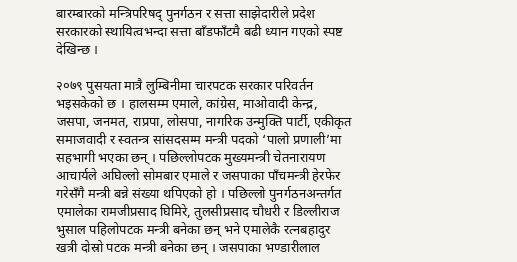बारम्बारको मन्त्रिपरिषद् पुनर्गठन र सत्ता साझेदारीले प्रदेश सरकारको स्थायित्वभन्दा सत्ता बाँडफाँटमै बढी ध्यान गएको स्पष्ट देखिन्छ ।

२०७९ पुसयता मात्रै लुम्बिनीमा चारपटक सरकार परिवर्तन भइसकेको छ । हालसम्म एमाले, कांग्रेस, माओवादी केन्द्र, जसपा, जनमत, राप्रपा, लोसपा, नागरिक उन्मुक्ति पार्टी, एकीकृत समाजवादी र स्वतन्त्र सांसदसम्म मन्त्री पदको ‘पालो प्रणाली’मा सहभागी भएका छन् । पछिल्लोपटक मुख्यमन्त्री चेतनारायण आचार्यले अघिल्लो सोमबार एमाले र जसपाका पाँचमन्त्री हेरफेर गरेसँगै मन्त्री बन्ने संख्या थपिएको हो । पछिल्लो पुनर्गठनअन्तर्गत एमालेका रामजीप्रसाद घिमिरे, तुलसीप्रसाद चौधरी र डिल्लीराज भुसाल पहिलोपटक मन्त्री बनेका छन् भने एमालेकै रत्नबहादुर खत्री दोस्रो पटक मन्त्री बनेका छन् । जसपाका भण्डारीलाल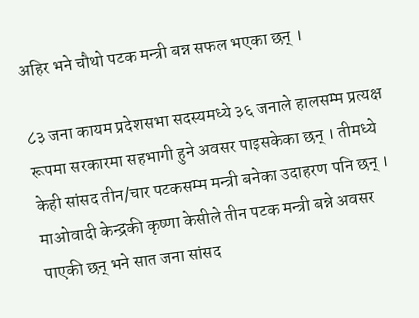अहिर भने चौथो पटक मन्त्री बन्न सफल भएका छन् ।

८३ जना कायम प्रदेशसभा सदस्यमध्ये ३६ जनाले हालसम्म प्रत्यक्ष रूपमा सरकारमा सहभागी हुने अवसर पाइसकेका छन् । तीमध्ये केही सांसद तीन/चार पटकसम्म मन्त्री बनेका उदाहरण पनि छन् । माओवादी केन्द्रकी कृष्णा केसीले तीन पटक मन्त्री बन्ने अवसर पाएकी छन् भने सात जना सांसद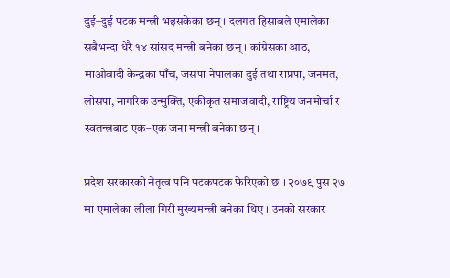दुई–दुई पटक मन्त्री भइसकेका छन् । दलगत हिसाबले एमालेका सबैभन्दा धेरै १४ सांसद मन्त्री बनेका छन् । कांग्रेसका आठ, माओवादी केन्द्रका पाँच, जसपा नेपालका दुई तथा राप्रपा, जनमत, लोसपा, नागरिक उन्मुक्ति, एकीकृत समाजवादी, राष्ट्रिय जनमोर्चा र स्वतन्त्रबाट एक–एक जना मन्त्री बनेका छन् ।

प्रदेश सरकारको नेतृत्व पनि पटकपटक फेरिएको छ । २०७९ पुस २७ मा एमालेका लीला गिरी मुख्यमन्त्री बनेका थिए । उनको सरकार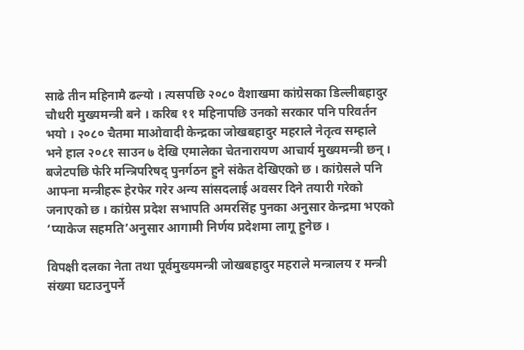साढे तीन महिनामै ढल्यो । त्यसपछि २०८० वैशाखमा कांग्रेसका डिल्लीबहादुर चौधरी मुख्यमन्त्री बने । करिब ११ महिनापछि उनको सरकार पनि परिवर्तन भयो । २०८० चैतमा माओवादी केन्द्रका जोखबहादुर महराले नेतृत्व सम्हाले भने हाल २०८१ साउन ७ देखि एमालेका चेतनारायण आचार्य मुख्यमन्त्री छन् । बजेटपछि फेरि मन्त्रिपरिषद् पुनर्गठन हुने संकेत देखिएको छ । कांग्रेसले पनि आफ्ना मन्त्रीहरू हेरफेर गरेर अन्य सांसदलाई अवसर दिने तयारी गरेको जनाएको छ । कांग्रेस प्रदेश सभापति अमरसिंह पुनका अनुसार केन्द्रमा भएको ‘प्याकेज सहमति’अनुसार आगामी निर्णय प्रदेशमा लागू हुनेछ ।

विपक्षी दलका नेता तथा पूर्वमुख्यमन्त्री जोखबहादुर महराले मन्त्रालय र मन्त्री संख्या घटाउनुपर्ने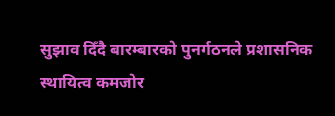सुझाव दिँदै बारम्बारको पुनर्गठनले प्रशासनिक स्थायित्व कमजोर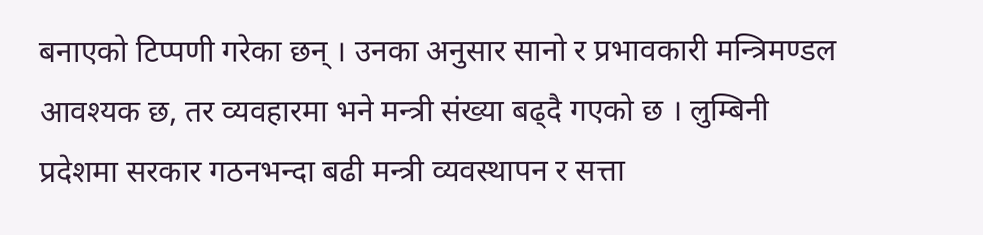बनाएको टिप्पणी गरेका छन् । उनका अनुसार सानो र प्रभावकारी मन्त्रिमण्डल आवश्यक छ, तर व्यवहारमा भने मन्त्री संख्या बढ्दै गएको छ । लुम्बिनी प्रदेशमा सरकार गठनभन्दा बढी मन्त्री व्यवस्थापन र सत्ता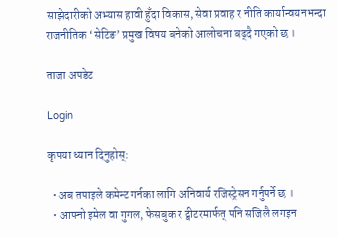साझेदारीको अभ्यास हावी हुँदा विकास, सेवा प्रवाह र नीति कार्यान्वयनभन्दा राजनीतिक ‘सेटिङ’ प्रमुख विषय बनेको आलोचना बढ्दै गएको छ ।

ताजा अपडेट

Login

कृपया ध्यान दिनुहोस्:

  • अब तपाइले कमेन्ट गर्नका लागि अनिवार्य रजिस्ट्रेसन गर्नुपर्ने छ ।
  • आफ्नो इमेल वा गुगल, फेसबुक र ट्वीटरमार्फत् पनि सजिलै लगइन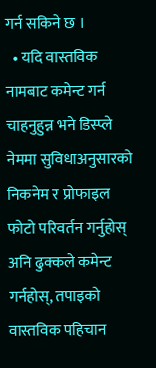गर्न सकिने छ ।
  • यदि वास्तविक नामबाट कमेन्ट गर्न चाहनुहुन्न भने डिस्प्ले नेममा सुविधाअनुसारको निकनेम र प्रोफाइल फोटो परिवर्तन गर्नुहोस् अनि ढुक्कले कमेन्ट गर्नहोस्, तपाइको वास्तविक पहिचान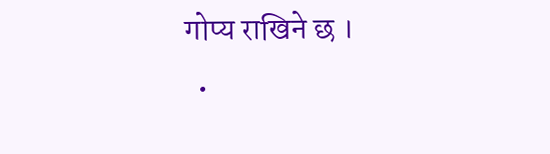गोप्य राखिने छ ।
  •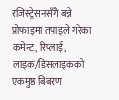रजिस्ट्रेसनसँगै बन्ने प्रोफाइमा तपाइले गरेका कमेन्ट, रिप्लाई, लाइक/डिसलाइकको एकमुष्ठ बिबरण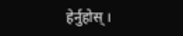हेर्नुहोस् ।